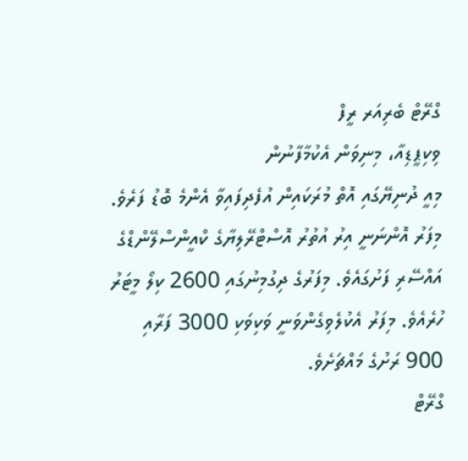ގްރޭޓް ބެރިއަރ ރީފް
ވިކިޕީޑިއާ، މިނިވަން އެކުމާފާނުން
މިއީ ދުނިޔޭގައި އޮތް މުރަކައިން އުފެދިފައިވާ އެންމެ ބޮޑު ފަރެވެ. މިފަރު އޮންނަނީ އިރު އުތުރު އޮސްޓްރޭލިޔާގެ ކްއީންސްލޭންޑްގެ އައްސޭރި ފަށުގައެވެ. މިފަރުގެ ދިގުމިނުގައި 2600 ކިލޯ މީޓަރު ހުރެއެވެ. މިފަރު އެކުލެވިގެންވަނީ ވަކިވަކި 3000 ފަރާއި 900 ރަށުގެ މައްޗަށެވެ.
ގްރޭޓް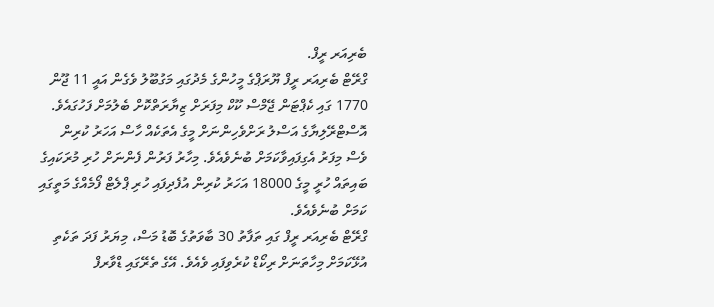ބެރިއަރ ރީފް.
ގްރޭޓް ބެރިއަރ ރީފް ޔޫރަޕްގެ މީހުންގެ މެދުގައި މަގުބޫލު ވެގެން އައީ 11 ޖޫން 1770 ގައި ކެޕްޓަން ޖޭމްސް ކޫކް މިފަރަށް ޒިޔާރަތްކޮށް ބެލުމަށް ފަހުގައެވެ. އޮސްޓްރޭލިޔާގެ އަސްލު ރަށްވެހިންނަށް މީގެ އެތަކެއް ހާސް އަހަރު ކުރިން ވެސް މިފަރު އެގިފައިވާކަމަށް ބުނެވެއެވެ. މިހާރު ފަރުން ފެންނަށް ހުރި މުރަކައިގެ ބައިތައް ހުރީ މީގެ 18000 އަހަރު ކުރިން އުފެދިފައި ހުރި ޕްލެޓް ފޯމެއްގެ މަތީގައި ކަމަށް ބުނެވެއެވެ.
ގްރޭޓް ބެރިއަރ ރީފް ގައި ތަފާތު 30 ބާވަތުގެ ބޮޑު މަސް، މިޔަރު ފަދަ ތަކެތި އުޅޭކަމަށް މިހާތަނަށް ރިކޯޑް ކުރެވިފައި ވެއެވެ. އޭގެ ތެރޭގައި ޑްވާރފް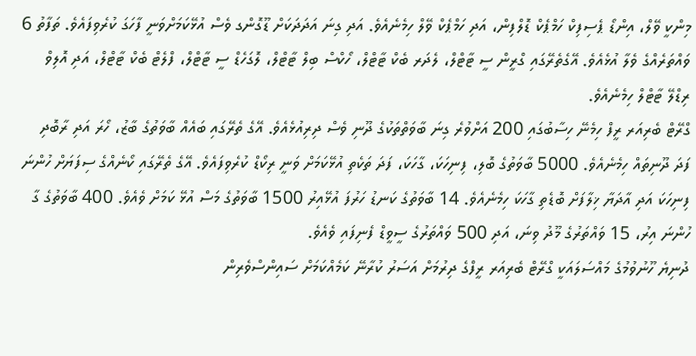މިންކީ ވޭލް، އިންޑޯ ޕެސިފިކް ހަމްޕެކް ޑޮލްފިން، އަދި ހަމްޕެކް ވޭލް ހިމެނެއެވެ. އަދި ގިނަ އަދަދަކަށް ޑޫގޮންގ ވެސް އުޅޭކަމަށްވަނީ ފާހަގަ ކުރެވިފައެވެ. ތަފާތު 6 ވައްތަރެއްގެ ވެލާ އުޅެއެވެ. އޭގެތެރޭގައި ގްރީން ސީ ޓާޓްލް، ލެދަރ ބެކް ޓާޓްލް، ހޯކްސް ބިލް ޓާޓްލް، ލޮގަހެޑް ސީ ޓާޓްލް، ފްލެޓް ބެކް ޓާޓްލް، އަދި އޮލިވް ރިޑްލޭ ޓާޓްލް ހިމެނެއެވެ.
ގްރޭޓް ބެރިއަރ ރީފް ހިމެނޭ ހިސާބުގައި 200 އަށްވުރެ ގިނަ ބާވަތްތަކުގެ ދޫނި ވެސް ދިރިއުޅެއެވެ. އޭގެ ތެރޭގައި ބައެއް ބާވަތުގެ ބާޒު، ހޯރަ އަދި ރާބޮދި ފަދަ ދޫނިތައް ހިމެނެއެވެ. 5000 ބާވަތުގެ ބޮލި، ފިނިހަކަ، ގާހަކަ، ފަދަ ތަކެތި އުޅޭކަމަށް ވަނީ ރިކޯޑް ކުރެވިފައެވެ. އޭގެ ތެރޭގައި ކޯނެއްގެ ސިފަޔަށް ހުންނަ ފިނިހަކަ އަދި އާދަޔާ ޚިލާފަށް ބޮޑެތި ގާހަކަ ހިމެނެއެވެ. 14 ބާވަތުގެ ކަނޑު ހަރުފަ އުޅޭއިރު 1500 ބާވަތުގެ މަސް އުޅޭ ކަމަށް ވެއެވެ. 400 ބާވަތުގެ ގާ ހުންނަ އިރު، 15 ވައްތަރުގެ މޫދު ވިނަ، އަދި 500 ވައްތަރުގެ ސީވީޑް ފެނިފައި ވެއެވެ.
ދުނިޔެ ހޫނުވުމުގެ މައްސަލައަކީ ގްރޭޓް ބެރިއަރ ރީފްގެ ދިރުމަށް އަސަރު ކުރާނޭ ކަމެއްކަމަށް ސައިންސްވެރިން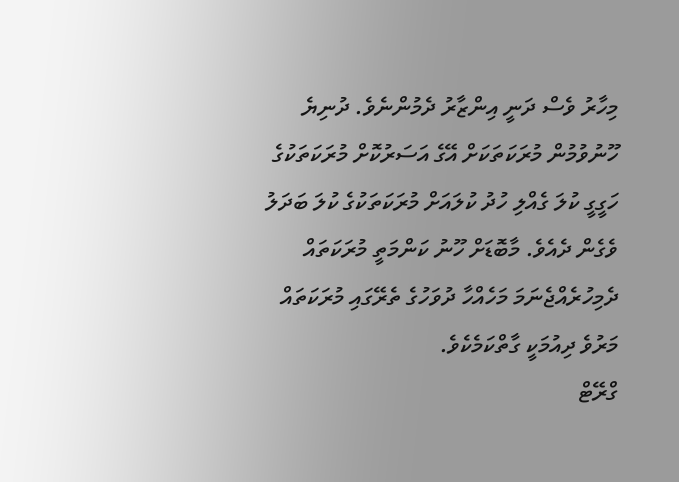މިހާރު ވެސް ދަނީ އިންޒާރު ދެމުންނެވެ. ދުނިޔެ ހޫނުވުމުން މުރަކަތަކަށް އޭގެ އަސަރުކޮށް މުރަކަތަކުގެ ހަގީގީ ކުލަ ގެއްލި ހުދު ކުލައަށް މުރަކަތަކުގެ ކުލަ ބަދަލު ވެގެން ދެއެވެ. މާބޮޑަށް ހޫނު ކަންމަތީ މުރަކަތައް ދެމިހުރެއްޖެނަމަ މަހެއްހާ ދުވަހުގެ ތެރޭގައި މުރަކަތައް މަރުވެ ދިއުމަކީ ގާތްކަމެކެވެ.
ގްރޭޓް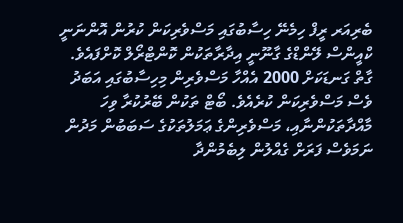ބެރިއަރ ރީފް ހިމެނޭ ހިސާބުގައި މަސްވެރިކަން ކުރުން އޮންނަނީ ކްއީންސް ލޭންޑްގެ ގާނޫނީ އިދާރާތަކުން ކޮންޓްރޯލް ކޮށްފައެވެ. ގާތް ގަނޑަކަށް 2000 އެއްހާ މަސްވެރިން މިހިސާބުގައި އަބަދު ވެސް މަސްވެރިކަން ކުރެއެވެ. ބޯޓް ތަކުން ބޭރުކުރާ ވިހަ މާއްދާތަކުންނާއި، މަސްވެރިންގެ ޢަމަލުތަކުގެ ސަބަބުން މަދުން ނަމަވެސް ފަރަށް ގެއްލުން ލިބެމުންދާ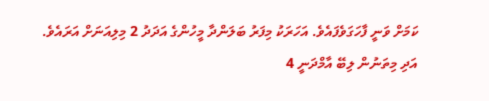ކަމަށް ވަނީ ފާހަގަވެފައެވެ. އަހަރަކު މިފަރު ބަލަންދާ މީހުންގެ އަދަދު 2 މިލިއަނަށް އަރައެވެ. އަދި މިތަނުން ލިބޭ އާމްދަނީ 4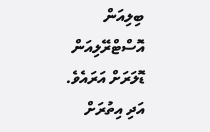ބިލިއަން އޮސްޓްރޭލިއަން ޑޮލަރަށް އަރައެވެ.
އަދި އިތުރަށް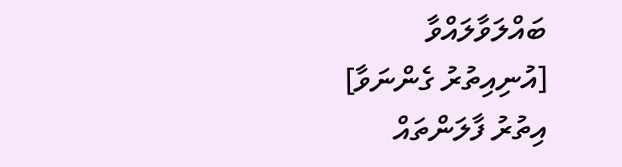ބައްލަވާލައްވާ
[އުނިއިތުރު ގެންނަވާ]
އިތުރު ފާލަންތައް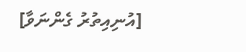[އުނިއިތުރު ގެންނަވާ]